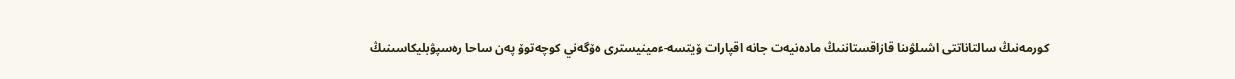كورمەنىڭ سالتاناتتى اشىلۋىنا قازاقستاننىڭ مادەنيەت جانە اقپارات ۆيتسە-ءمينيسترى ەۆگەني كوچەتوۆ پەن ساحا رەسپۋبليكاسىنىڭ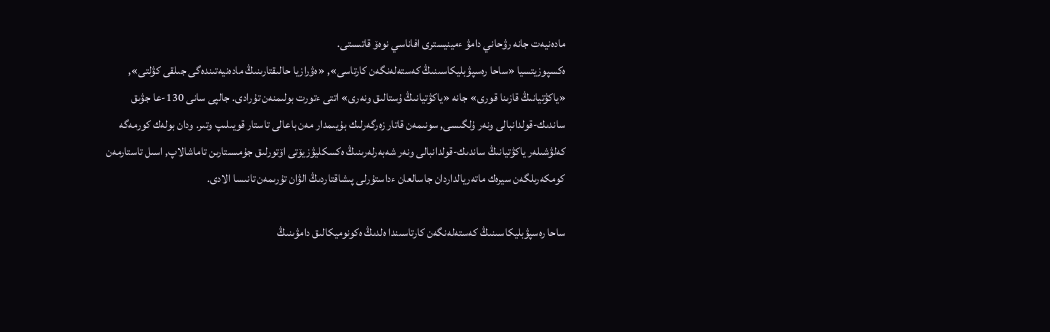مادەنيەت جانە رۋحاني دامۋ ءمينيسترى افاناسي نوەۆ قاتىستى.
ەكسپوزيتسيا «ساحا رەسپۋبليكاسىنىڭ كەستەلەنگەن كارتاسى», «ەۋرازيا حالىقتارىنىڭ مادەنيەتىندەگى جىلقى كۋلتى», «ياكۋتيانىڭ قازىنا قورى» جانە «ياكۋتيانىڭ ۇستالىق ونەرى» اتتى ءتورت بولىمنەن تۇرادى. جالپى سانى 130-عا جۋىق ساندىك-قولدانبالى ونەر ۇلگىسى, سونىمەن قاتار زەرگەرلىك بۇيىمدار مەن باعالى تاستار قويىلىپ وتىر. ودان بولەك كورمەگە كەلۋشىلەر ياكۋتيانىڭ ساندىك-قولدانبالى ونەر شەبەرلەرىنىڭ ەكسكليۋزيۆتى اۆتورلىق جۇمىستارىن تاماشالاپ, اسىل تاستارمەن كومكەرىلگەن سيرەك ماتەريالداردان جاسالعان ءداستۇرلى پىشاقتاردىڭ الۋان تۇرىمەن تانىسا الادى.

ساحا رەسپۋبليكاسىنىڭ كەستەلەنگەن كارتاسىندا ەلدىڭ ەكونوميكالىق دامۋىنىڭ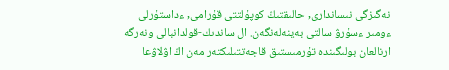نەگىزگى نىساندارى, حالىقتىڭ كوپۇلتتى قۇرامى, ءداستۇرلى ءومىر ءسۇرۋ سالتى بەينەلەنگەن. ال ساندىك-قولدانبالى ونەرگە ارنالعان بولىگىندە تۇرمىستىق قاجەتتىلىكتەر مەن اڭ اۋلاۋعا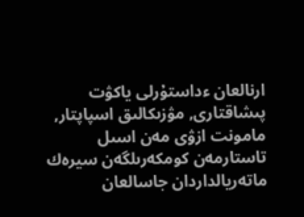ارنالعان ءداستۇرلى ياكۋت پىشاقتارى, مۋزىكالىق اسپاپتار, مامونت ازۋى مەن اسىل تاستارمەن كومكەرىلگەن سيرەك ماتەريالداردان جاسالعان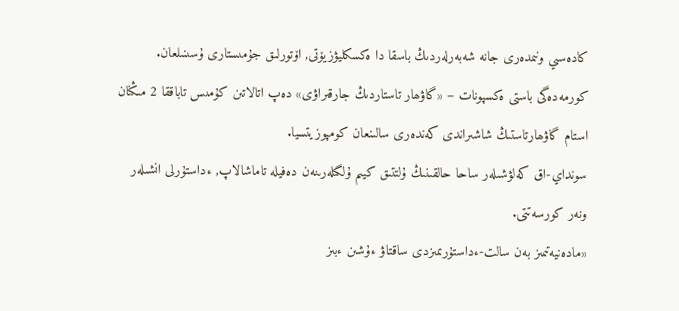كادەسىي ونىمدەرى جانە شەبەرلەردىڭ باسقا دا ەكسكليۋزيۆتى, اۆتورلىق جۇمىستارى ۇسىنىلعان.
كورمەدەگى باستى ەكسپونات – «گاۋھار تاستاردىڭ جارقىراۋى» دەپ اتالاتىن كۇمىس تاباققا 2 مىڭنان استام گاۋھارتاستىڭ شاشىراندى كەندەرى سالىنعان كومپوزيتسيا.
سونداي-اق كەلۋشىلەر ساحا حالقىنىڭ ۇلتتىق كيىم ۇلگىلەرىنەن دەفيلە تاماشالاپ, ءداستۇرلى انشىلەر ونەر كورسەتتى.
«مادەنيەتىمىز بەن سالت-ءداستۇرىمىزدى ساقتاۋ ءۇشىن ءبىز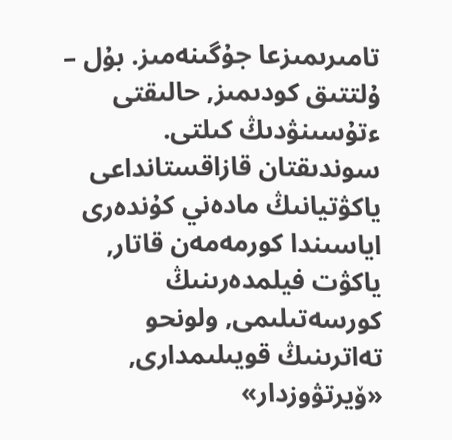تامىرىمىزعا جۇگىنەمىز. بۇل – ۇلتتىق كودىمىز, حالىقتى ءتۇسىنۋدىڭ كىلتى. سوندىقتان قازاقستانداعى ياكۋتيانىڭ مادەني كۇندەرى اياسىندا كورمەمەن قاتار, ياكۋت فيلمدەرىنىڭ كورسەتىلىمى, ولونحو تەاترىنىڭ قويىلىمدارى, «ۆيرتۋوزدار»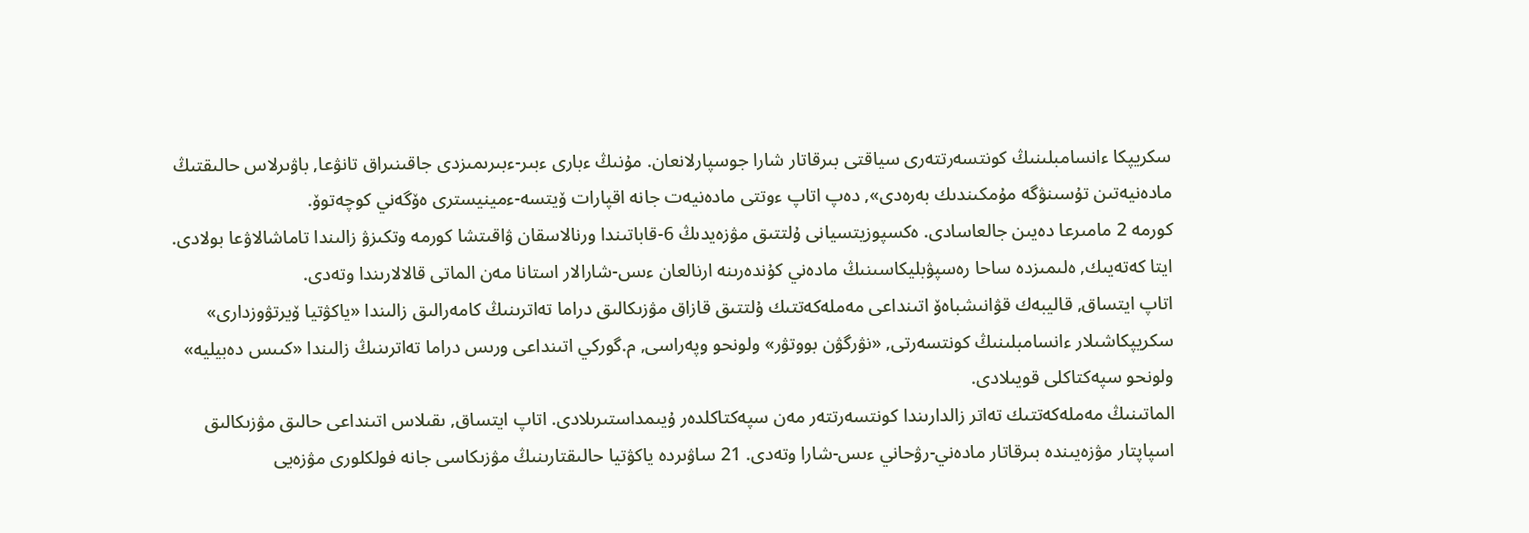سكريپكا ءانسامبلىنىڭ كونتسەرتتەرى سياقتى بىرقاتار شارا جوسپارلانعان. مۇنىڭ ءبارى ءبىر-ءبىرىمىزدى جاقىنىراق تانۋعا, باۋىرلاس حالىقتىڭ مادەنيەتىن تۇسىنۋگە مۇمكىندىك بەرەدى», دەپ اتاپ ءوتتى مادەنيەت جانە اقپارات ۆيتسە-ءمينيسترى ەۆگەني كوچەتوۆ.
كورمە 2 مامىرعا دەيىن جالعاسادى. ەكسپوزيتسيانى ۇلتتىق مۋزەيدىڭ 6-قاباتىندا ورنالاسقان ۋاقىتشا كورمە وتكىزۋ زالىندا تاماشالاۋعا بولادى.
ايتا كەتەيىك, ەلىمىزدە ساحا رەسپۋبليكاسىنىڭ مادەني كۇندەرىنە ارنالعان ءىس-شارالار استانا مەن الماتى قالالارىندا وتەدى.
اتاپ ايتساق, قاليبەك قۋانىشباەۆ اتىنداعى مەملەكەتتىك ۇلتتىق قازاق مۋزىكالىق دراما تەاترىنىڭ كامەرالىق زالىندا «ياكۋتيا ۆيرتۋوزدارى» سكريپكاشىلار ءانسامبلىنىڭ كونتسەرتى, «نۋرگۋن بووتۋر» ولونحو وپەراسى, م.گوركي اتىنداعى ورىس دراما تەاترىنىڭ زالىندا «كىىس دەبيليە» ولونحو سپەكتاكلى قويىلادى.
الماتىنىڭ مەملەكەتتىك تەاتر زالدارىندا كونتسەرتتەر مەن سپەكتاكلدەر ۇيىمداستىرىلادى. اتاپ ايتساق, ىقىلاس اتىنداعى حالىق مۋزىكالىق اسپاپتار مۋزەيىندە بىرقاتار مادەني-رۋحاني ءىس-شارا وتەدى. 21 ساۋىردە ياكۋتيا حالىقتارىنىڭ مۋزىكاسى جانە فولكلورى مۋزەيى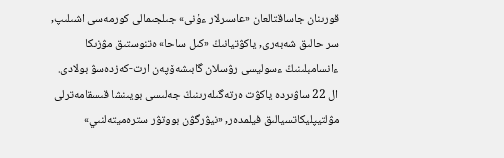قورىنان جاساقتالعان «عاسىرلار ءۇنى» جىلجىمالى كورمەسى اشىلىپ, سر حالىق شەبەرى, ياكۋتيانىڭ «كىل ساحا» ەتنوستىق مۋزىكا ءانسامبلىنىڭ ءسوليسى رۋسلان گابىشەۆپەن ارت-كەزدەسۋ بولادى.
ال 22 ساۋىردە ياكۋت ەرتەگىلەرىنىڭ جەلىسى بويىنشا قىسقامەترلى مۋلتيپليكاتسيالىق فيلمدەر, «نيۋرگۋن بووتۋر سترەميتەلنىي»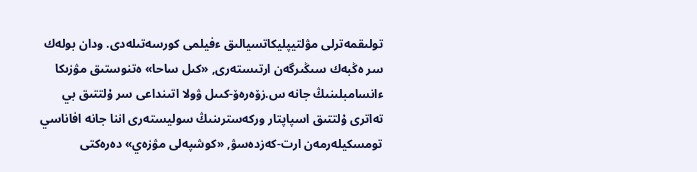تولىقمەترلى مۋلتيپليكاتسيالىق ءفيلمى كورسەتىلەدى. ودان بولەك سر ەڭبەك سىڭىرگەن ارتىستەرى, «كىل ساحا» ەتنوستىق مۋزىكا ءانسامبلىنىڭ جانە س.زۆەرەۆ-كىىل ۋولا اتىنداعى سر ۇلتتىق بي تەاترى ۇلتتىق اسپاپتار وركەسترىنىڭ سوليستەرى اننا جانە افاناسي تومسكيلەرمەن ارت-كەزدەسۋ, «كوشپەلى مۋزەي» دەرەكتى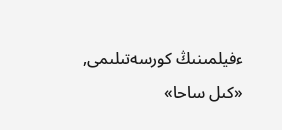ءفيلمىنىڭ كورسەتىلىمى, «كىل ساحا»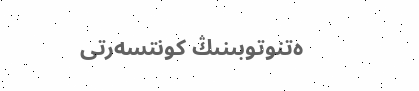ەتنوتوبىنىڭ كونتسەرتى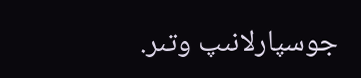جوسپارلانىپ وتىر.